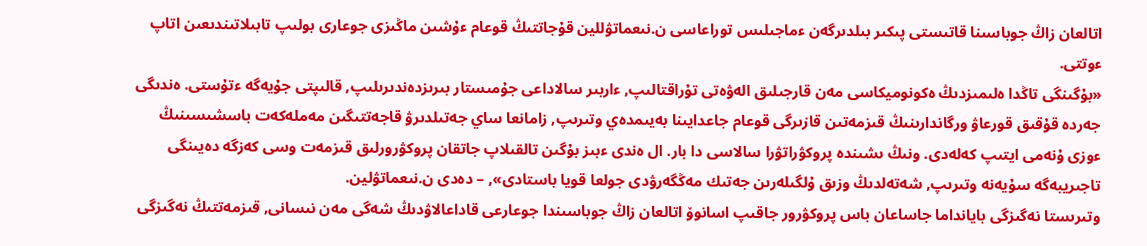اتالعان زاڭ جوباسىنا قاتىستى پىكىر بىلدىرگەن ءماجىلىس توراعاسى ن.نىعماتۋللين قۇجاتتىڭ قوعام ءۇشىن ماڭىزى جوعارى بولىپ تابىلاتىندىعىن اتاپ ءوتتى.
«بۇگىنگى تاڭدا ەلىمىزدىڭ ەكونوميكاسى مەن قارجىلىق الەۋەتى تۇراقتالىپ, ءاربىر سالاداعى جۇمىستار بىرىزدەندىرىلىپ, قالىپتى جۇيەگە ءتۇستى. ەندىگى جەردە قۇقىق قورعاۋ ورگاندارىنىڭ قىزمەتىن قازىرگى قوعام جاعدايىنا بەيىمدەي وتىرىپ, زامانعا ساي جەتىلدىرۋ قاجەتتىگىن مەملەكەت باسشىسىنىڭ ءوزى ۇنەمى ايتىپ كەلەدى. ونىڭ ىشىندە پروكۋراتۋرا سالاسى دا بار. ال ەندى ءبىز بۇگىن تالقىلاپ جاتقان پروكۋرورلىق قىزمەت وسى كەزگە دەيىنگى تاجىريبەگە سۇيەنە وتىرىپ, شەتەلدىڭ وزىق ۇلگىلەرىن جەتىك مەڭگەرۋدى جولعا قويا باستادى», – دەدى ن.نىعماتۋلين.
وتىرىستا نەگىزگى بايانداما جاساعان باس پروكۋرور جاقىپ اسانوۆ اتالعان زاڭ جوباسىندا جوعارعى قاداعالاۋدىڭ شەگى مەن نىسانى, قىزمەتتىڭ نەگىزگى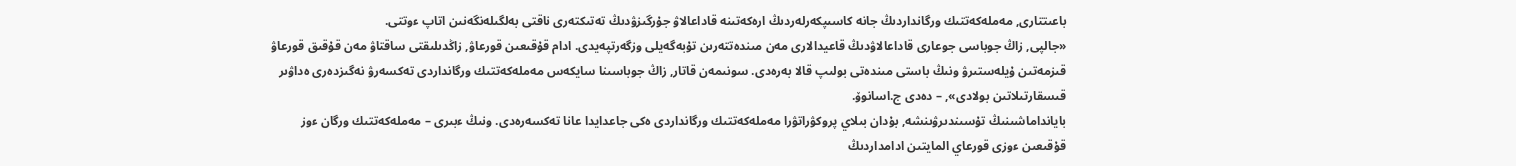باعىتتارى, مەملەكەتتىك ورگانداردىڭ جانە كاسىپكەرلەردىڭ ارەكەتىنە قاداعالاۋ جۇرگىزۋدىڭ تەتىكتەرى ناقتى بەلگىلەنگەنىن اتاپ ءوتتى.
«جالپى, زاڭ جوباسى جوعارى قاداعالاۋدىڭ قاعيدالارى مەن مىندەتتەرىن تۇبەگەيلى وزگەرتپەيدى. ادام قۇقىعىن قورعاۋ, زاڭدىلىقتى ساقتاۋ مەن قۇقىق قورعاۋ قىزمەتىن ۇيلەستىرۋ ونىڭ باستى مىندەتى بولىپ قالا بەرەدى. سونىمەن قاتار, زاڭ جوباسىنا سايكەس مەملەكەتتىك ورگانداردى تەكسەرۋ نەگىزدەرى ەداۋىر قىسقارتىلاتىن بولادى», – دەدى ج.اسانوۆ.
بايانداماشىنىڭ تۇسىندىرۋىنشە, بۇدان بىلاي پروكۋراتۋرا مەملەكەتتىك ورگانداردى ەكى جاعدايدا عانا تەكسەرەدى. ونىڭ ءبىرى – مەملەكەتتىك ورگان ءوز قۇقىعىن ءوزى قورعاي المايتىن ادامداردىڭ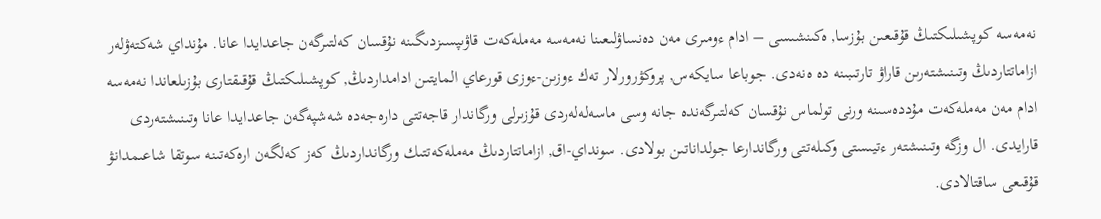نەمەسە كوپشىلىكتىڭ قۇقىعىن بۇزسا, ەكىنشىسى – ادام ءومىرى مەن دەنساۋلىعىنا نەمەسە مەملەكەت قاۋىپسىزدىگىنە نۇقسان كەلتىرگەن جاعدايدا عانا. مۇنداي شەكتەۋلەر ازاماتتاردىڭ وتىنىشتەرىن قاراۋ تارتىبىنە دە ەنەدى. جوباعا سايكەس, پروكۋرورلار تەك ءوزىن-ءوزى قورعاي المايتىن ادامداردىڭ, كوپشىلىكتىڭ قۇقىقتارى بۇزىلعاندا نەمەسە ادام مەن مەملەكەت مۇددەسىنە ورنى تولماس نۇقسان كەلتىرگەندە جانە وسى ماسەلەلەردى قۇزىرلى ورگاندار قاجەتتى دارەجەدە شەشپەگەن جاعدايدا عانا وتىنىشتەردى قارايدى. ال وزگە وتىنىشتەر ءتيىستى وكىلەتتى ورگاندارعا جولداناتىن بولادى. سونداي-اق, ازاماتتاردىڭ مەملەكەتتىك ورگانداردىڭ كەز كەلگەن ارەكەتىنە سوتقا شاعىمدانۋ قۇقىعى ساقتالادى.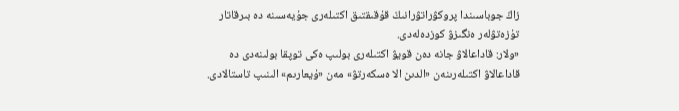زاڭ جوباسىندا پروكۋراتۋرانىڭ قۇقىقتىق اكتىلەرى جۇيەسىنە دە بىرقاتار تۇزەتۋلەر ەنگىزۋ كوزدەلەدى.
«ولار: قاداعالاۋ جانە دەن قويۋ اكتىلەرى بولىپ ەكى توپقا بولىنەدى دە قاداعالاۋ اكتىلەرىنەن «الدىن الا ەسكەرتۋ» مەن «ۇيعارىم» الىنىپ تاستالادى.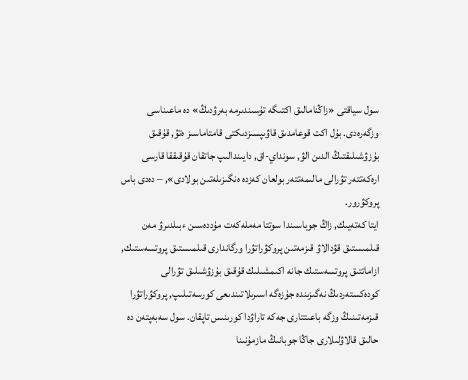سول سياقتى «زاڭنامالىق اكتىگە تۇسىندىرمە بەرۋدىڭ» دە ماعىناسى وزگەرەدى. بۇل اكت قوعامدىق قاۋىپسىزدىكتى قامتاماسىز ەتۋ, قۇقىق بۇزۋشىلىقتىڭ الدىن الۋ, سونداي-اق, دايىندالىپ جاتقان قۇقىققا قارسى ارەكەتتەر تۋرالى مالىمەتتەر بولعان كەزدە ەنگىزىلەتىن بولادى», – دەدى باس پروكۋرور.
ايتا كەتەيىك, زاڭ جوباسىندا سوتتا مەملەكەت مۇددەسىن ءبىلدىرۋ مەن قىلمىستىق قۋدالاۋ قىزمەتىن پروكۋراتۋرا ورگاندارى قىلمىستىق پروتسەستىك, ازاماتتىق پروتسەستىك جانە اكىمشىلىك قۇقىق بۇزۋشىلىق تۋرالى كودەكستەردىڭ نەگىزىندە جۇزەگە اسىرىلاتىندىعى كورسەتىلىپ, پروكۋراتۋرا قىزمەتىنىڭ وزگە باعىتتارى جەكە تاراۋدا كورىنىس تاپقان. سول سەبەپتەن دە حالىق قالاۋلىلارى جاڭا جوبانىڭ مازمۇنىنا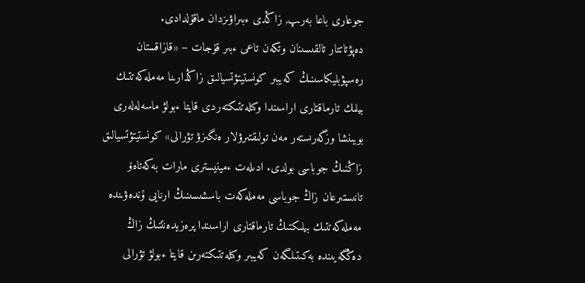جوعارى باعا بەرىپ, زاڭدى ءبىراۋىزدان ماقۇلدادى.
دەپۋتاتتار تالقىسىنان وتكەن تاعى ءبىر قۇجات – «قازاقستان رەسپۋبليكاسىنىڭ كەيبىر كونستيتۋتسيالىق زاڭدارىنا مەملەكەتتىك بيلىك تارماقتارى اراسىندا وكىلەتتىكتەردى قايتا ءبولۋ ماسەلەلەرى بويىنشا وزگەرىستەر مەن تولىقتىرۋلار ەنگىزۋ تۋرالى» كونستيتۋتسيالىق زاڭنىڭ جوباسى بولدى. ادىلەت ءمينيسترى مارات بەكەتاەۆ تانىستىرعان زاڭ جوباسى مەملەكەت باسشىسىنىڭ ارنايى ۇندەۋىندە مەملەكەتتىك بيلىكتىڭ تارماقتارى اراسىندا پرەزيدەنتتىڭ زاڭ دەڭگەيىندە بەكىتىلگەن كەيبىر وكىلەتتىكتەرىن قايتا ءبولۋ تۋرالى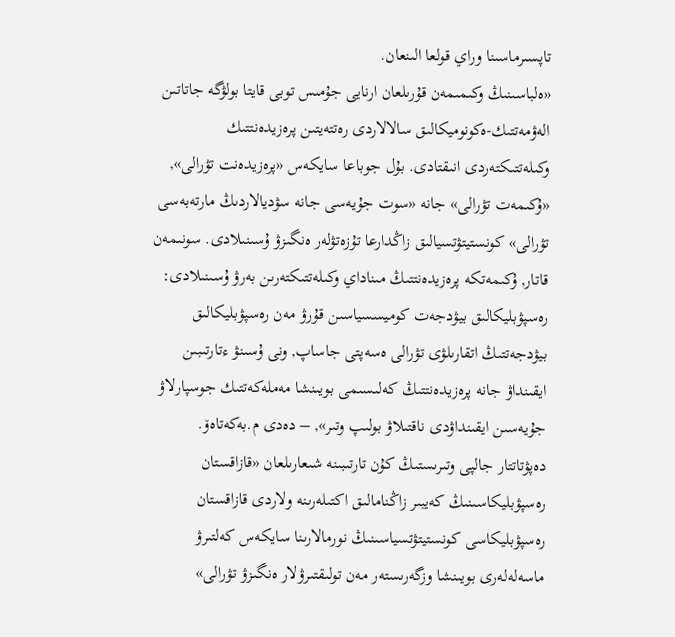تاپسىرماسىنا وراي قولعا الىنعان.
«ەلباسىنىڭ وكىمىمەن قۇرىلعان ارنايى جۇمىس توبى قايتا بولۋگە جاتاتىن الەۋمەتتىك-ەكونوميكالىق سالالاردى رەتتەيتىن پرەزيدەنتتىك وكىلەتتىكتەردى انىقتادى. بۇل جوباعا سايكەس «پرەزيدەنت تۋرالى», «ۇكىمەت تۋرالى» جانە «سوت جۇيەسى جانە سۋديالاردىڭ مارتەبەسى تۋرالى» كونستيتۋتسيالىق زاڭدارعا تۇزەتۋلەر ەنگىزۋ ۇسىنىلادى. سونىمەن قاتار, ۇكىمەتكە پرەزيدەنتتىڭ مىناداي وكىلەتتىكتەرىن بەرۋ ۇسىنىلادى: رەسپۋبليكالىق بيۋدجەت كوميسسياسىن قۇرۋ مەن رەسپۋبليكالىق بيۋدجەتتىڭ اتقارىلۋى تۋرالى ەسەپتى جاساپ, ونى ۇسىنۋ ءتارتىبىن ايقىنداۋ جانە پرەزيدەنتتىڭ كەلىسىمى بويىنشا مەملەكەتتىك جوسپارلاۋ جۇيەسىن ايقىنداۋدى ناقتىلاۋ بولىپ وتىر», – دەدى م.بەكەتاەۆ.
دەپۋتاتتار جالپى وتىرىستىڭ كۇن تارتىبىنە شىعارىلعان «قازاقستان رەسپۋبليكاسىنىڭ كەيبىر زاڭنامالىق اكتىلەرىنە ولاردى قازاقستان رەسپۋبليكاسى كونستيتۋتسياسىنىڭ نورمالارىنا سايكەس كەلتىرۋ ماسەلەلەرى بويىنشا وزگەرىستەر مەن تولىقتىرۋلار ەنگىزۋ تۋرالى»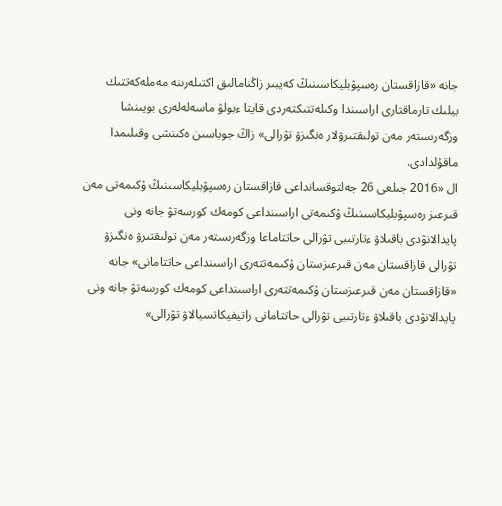جانە «قازاقستان رەسپۋبليكاسىنىڭ كەيبىر زاڭنامالىق اكتىلەرىنە مەملەكەتتىك بيلىك تارماقتارى اراسىندا وكىلەتتىكتەردى قايتا ءبولۋ ماسەلەلەرى بويىنشا وزگەرىستەر مەن تولىقتىرۋلار ەنگىزۋ تۋرالى» زاڭ جوباسىن ەكىنشى وقىلىمدا ماقۇلدادى.
ال «2016 جىلعى 26 جەلتوقسانداعى قازاقستان رەسپۋبليكاسىنىڭ ۇكىمەتى مەن قىرعىز رەسپۋبليكاسىنىڭ ۇكىمەتى اراسىنداعى كومەك كورسەتۋ جانە ونى پايدالانۋدى باقىلاۋ ءتارتىبى تۋرالى حاتتاماعا وزگەرىستەر مەن تولىقتىرۋ ەنگىزۋ تۋرالى قازاقستان مەن قىرعىزستان ۇكىمەتتەرى اراسىنداعى حاتتامانى» جانە «قازاقستان مەن قىرعىزستان ۇكىمەتتەرى اراسىنداعى كومەك كورسەتۋ جانە ونى پايدالانۋدى باقىلاۋ ءتارتىبى تۋرالى حاتتامانى راتيفيكاتسيالاۋ تۋرالى»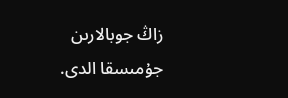زاڭ جوبالارىن جۇمىسقا الدى.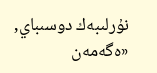نۇرلىبەك دوسىباي,
«ەگەمەن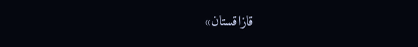قازاقستان»